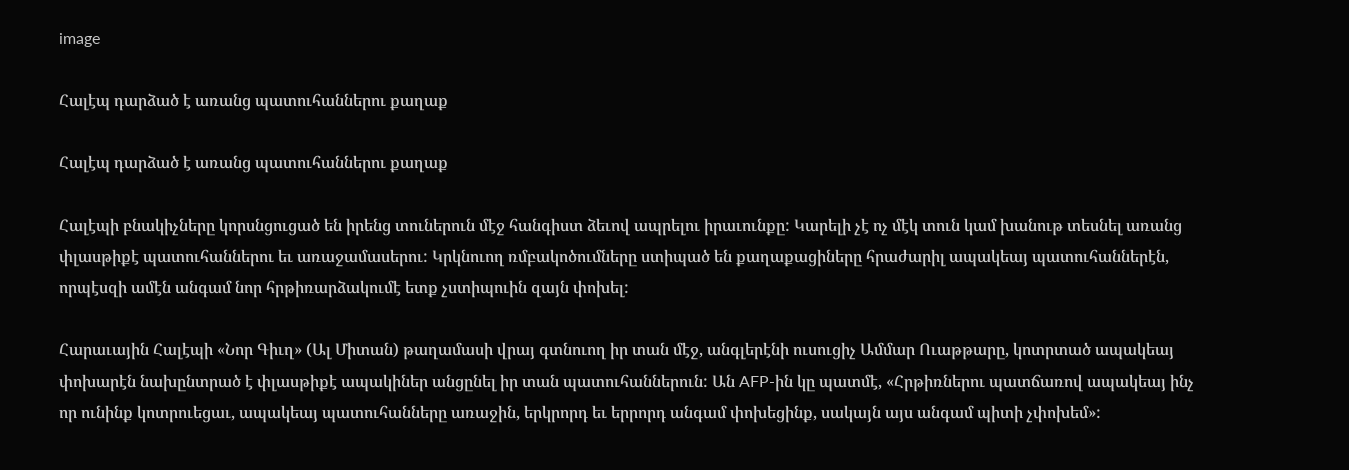image

Հալէպ դարձած է առանց պատուհաններու քաղաք

Հալէպ դարձած է առանց պատուհաններու քաղաք

Հալէպի բնակիչները կորսնցուցած են իրենց տուներուն մէջ հանգիստ ձեւով ապրելու իրաւունքը: Կարելի չէ ոչ մէկ տուն կամ խանութ տեսնել առանց փլասթիքէ պատուհաններու եւ առաջամասերու: Կրկնուող ռմբակոծումները ստիպած են քաղաքացիները հրաժարիլ ապակեայ պատուհաններէն, որպէսզի ամէն անգամ նոր հրթիռարձակումէ ետք չստիպուին զայն փոխել:

Հարաւային Հալէպի «Նոր Գիւղ» (Ալ Միտան) թաղամասի վրայ գտնուող իր տան մէջ, անգլերէնի ուսուցիչ Ամմար Ուաթթարը, կոտրտած ապակեայ փոխարէն նախընտրած է փլասթիքէ ապակիներ անցընել իր տան պատուհաններուն: Ան AFP-ին կը պատմէ, «Հրթիռներու պատճառով ապակեայ ինչ որ ունինք կոտրուեցաւ, ապակեայ պատուհանները առաջին, երկրորդ եւ երրորդ անգամ փոխեցինք, սակայն այս անգամ պիտի չփոխեմ»: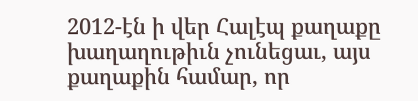2012-էն ի վեր Հալէպ քաղաքը խաղաղութիւն չունեցաւ, այս քաղաքին համար, որ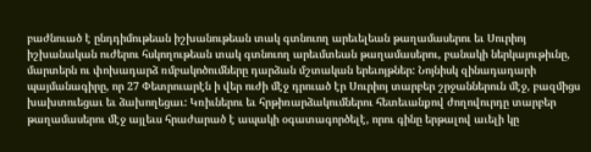բաժնուած է ընդդիմութեան իշխանութեան տակ գտնուող արեւելեան թաղամասերու եւ Սուրիոյ իշխանական ուժերու հսկողութեան տակ գտնուող արեւմտեան թաղամասերու, բանակի ներկայութիւնը, մարտերն ու փոխադարձ ռմբակոծումները դարձան մշտական երեւոյթներ: Նոյնիսկ զինադադարի պայմանագիրը, որ 27 Փետրուարէն ի վեր ուժի մէջ դրուած էր Սուրիոյ տարբեր շրջաններուն մէջ, բազմիցս խախտուեցաւ եւ ձախողեցաւ: Կռիւներու եւ հրթիռարձակումներու հետեւանքով ժողովուրդը տարբեր թաղամասերու մէջ այլեւս հրաժարած է ապակի օգատագործելէ, որու գինը երթալով աւելի կը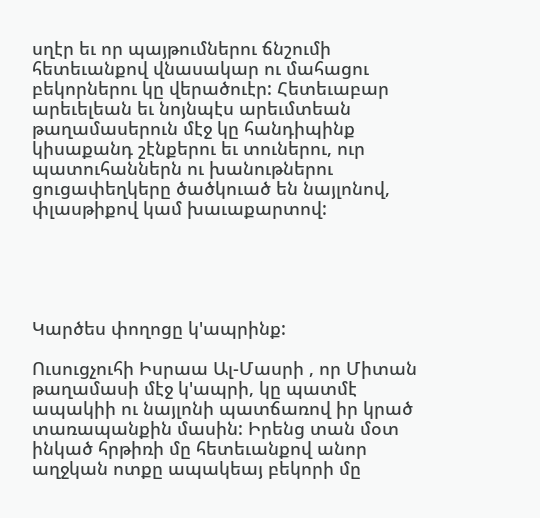սղէր եւ որ պայթումներու ճնշումի հետեւանքով վնասակար ու մահացու բեկորներու կը վերածուէր: Հետեւաբար արեւելեան եւ նոյնպէս արեւմտեան թաղամասերուն մէջ կը հանդիպինք կիսաքանդ շէնքերու եւ տուներու, ուր պատուհաններն ու խանութներու ցուցափեղկերը ծածկուած են նայլոնով, փլասթիքով կամ խաւաքարտով:





Կարծես փողոցը կ'ապրինք:

Ուսուցչուհի Իսրաա Ալ-Մասրի , որ Միտան թաղամասի մէջ կ'ապրի, կը պատմէ ապակիի ու նայլոնի պատճառով իր կրած տառապանքին մասին: Իրենց տան մօտ ինկած հրթիռի մը հետեւանքով անոր աղջկան ոտքը ապակեայ բեկորի մը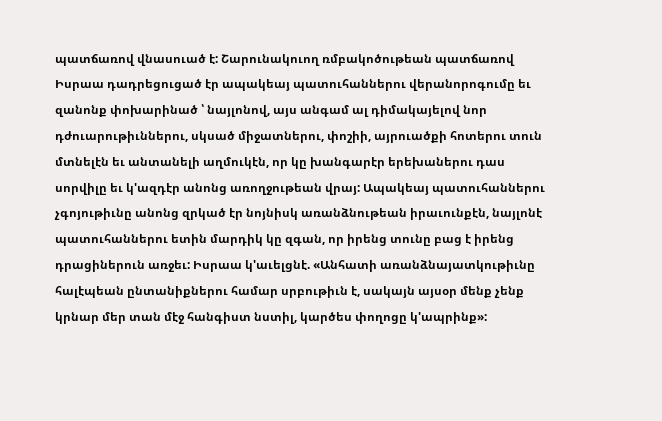պատճառով վնասուած է: Շարունակուող ռմբակոծութեան պատճառով Իսրաա դադրեցուցած էր ապակեայ պատուհաններու վերանորոգումը եւ զանոնք փոխարինած ՝ նայլոնով, այս անգամ ալ դիմակայելով նոր դժուարութիւններու, սկսած միջատներու, փոշիի, այրուածքի հոտերու տուն մտնելէն եւ անտանելի աղմուկէն, որ կը խանգարէր երեխաներու դաս սորվիլը եւ կ'ազդէր անոնց առողջութեան վրայ: Ապակեայ պատուհաններու չգոյութիւնը անոնց զրկած էր նոյնիսկ առանձնութեան իրաւունքէն, նայլոնէ պատուհաններու ետին մարդիկ կը զգան, որ իրենց տունը բաց է իրենց դրացիներուն առջեւ: Իսրաա կ'աւելցնէ. «Անհատի առանձնայատկութիւնը հալէպեան ընտանիքներու համար սրբութիւն է, սակայն այսօր մենք չենք կրնար մեր տան մէջ հանգիստ նստիլ, կարծես փողոցը կ'ապրինք»: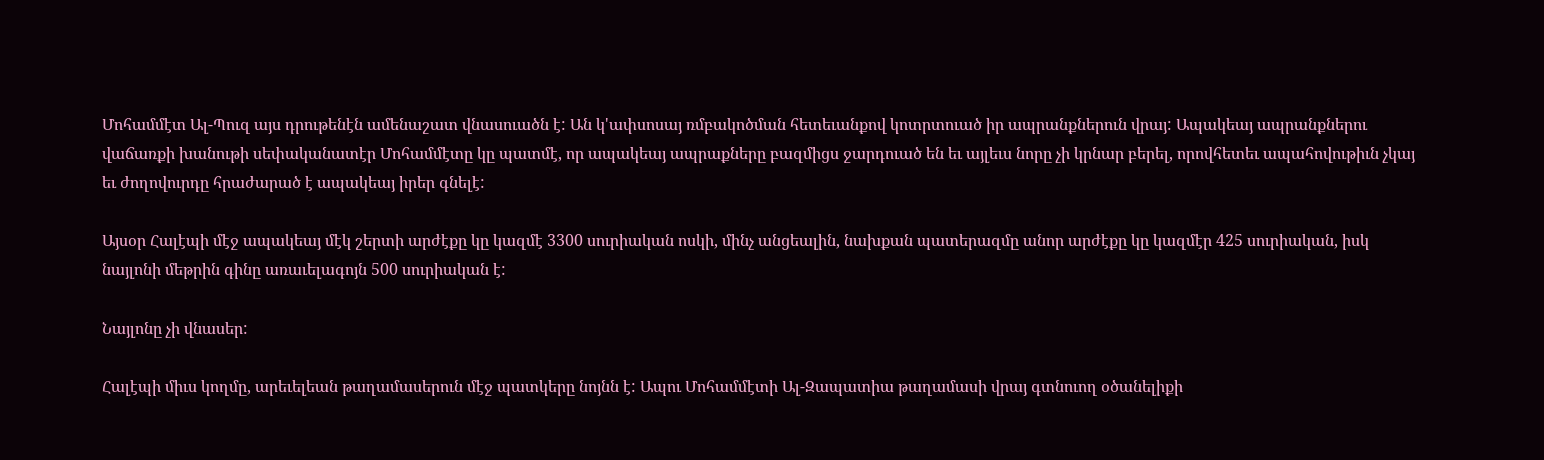Մոհամմէտ Ալ-Պուզ այս դրութենէն ամենաշատ վնասուածն է: Ան կ'ափսոսայ ռմբակոծման հետեւանքով կոտրտուած իր ապրանքներուն վրայ: Ապակեայ ապրանքներու վաճառքի խանութի սեփականատէր Մոհամմէտը կը պատմէ, որ ապակեայ ապրաքները բազմիցս ջարդուած են եւ այլեւս նորը չի կրնար բերել, որովհետեւ ապահովութիւն չկայ եւ ժողովուրդը հրաժարած է ապակեայ իրեր գնելէ:

Այսօր Հալէպի մէջ ապակեայ մէկ շերտի արժէքը կը կազմէ 3300 սուրիական ոսկի, մինչ անցեալին, նախքան պատերազմը անոր արժէքը կը կազմէր 425 սուրիական, իսկ նայլոնի մեթրին գինը առաւելագոյն 500 սուրիական է:

Նայլոնը չի վնասեր:

Հալէպի միւս կողմը, արեւելեան թաղամասերուն մէջ պատկերը նոյնն է: Ապու Մոհամմէտի Ալ-Զապատիա թաղամասի վրայ գտնուող օծանելիքի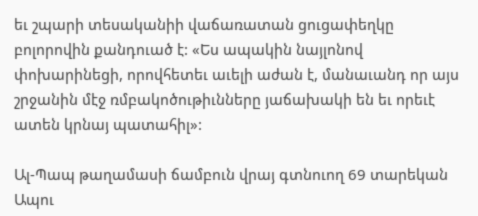եւ շպարի տեսականիի վաճառատան ցուցափեղկը բոլորովին քանդուած է: «Ես ապակին նայլոնով փոխարինեցի, որովհետեւ աւելի աժան է, մանաւանդ որ այս շրջանին մէջ ռմբակոծութիւնները յաճախակի են եւ որեւէ ատեն կրնայ պատահիլ»:

Ալ-Պապ թաղամասի ճամբուն վրայ գտնուող 69 տարեկան Ապու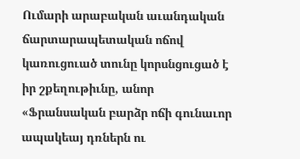Ումարի արաբական աւանդական ճարտարապետական ոճով կառուցուած տունը կորսնցուցած է իր շքեղութիւնը, անոր «Ֆրանսական բարձր ոճի գունաւոր ապակեայ դռներն ու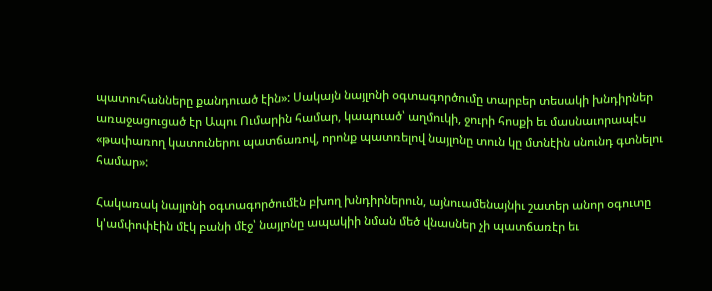պատուհանները քանդուած էին»: Սակայն նայլոնի օգտագործումը տարբեր տեսակի խնդիրներ առաջացուցած էր Ապու Ումարին համար, կապուած՝ աղմուկի, ջուրի հոսքի եւ մասնաւորապէս «թափառող կատուներու պատճառով, որոնք պատռելով նայլոնը տուն կը մտնէին սնունդ գտնելու համար»:

Հակառակ նայլոնի օգտագործումէն բխող խնդիրներուն, այնուամենայնիւ շատեր անոր օգուտը կ'ամփոփէին մէկ բանի մէջ՝ նայլոնը ապակիի նման մեծ վնասներ չի պատճառէր եւ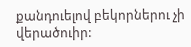քանդուելով բեկորներու չի վերածուիր: